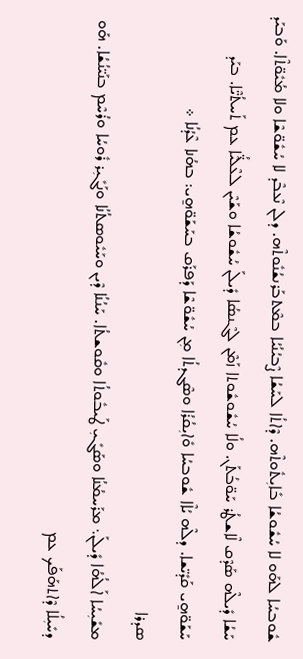ܫܽܘܒܚܳܐ ܠܗܰܘ ܠܐ ܚܳܫܽܘܫܳܐ ܒܺܐܝܼܬܽܘܬܶܗ. ܕܶܐܬܳܐ ܠܚܰܫܳܐ ܨܶܒܝܳܢܳܝܳܐ ܒܡܶܬܒܰܪܢܫܳܢܽܘܬܶܗ. ܕܠܢ ܢܶܥܒܶܕ ܠܐ ܚܳܫܽܘ̈ܫܶܐ ܘܠܐ ܡܳܝܽܘ̈ܬܶܐ. ܘܰܒܝܰܕ ܚܰܫܳܐ ܕܺܝܠܶܗ ܣܰܕܶܩ ܠܶܐܫܛܳܪ ܚܰܘ̈ܒܳܬܰܢ. ܘܠܳܐ ܚܳܫܽܘܫܽܘܬܐ ܙܰܡܶܢ ܠܓܶܢܣܳܐ ܕܺܝܠܰܢ ܚܳܫܽܘܫܳܐ ܘܫܰܝܶܢ ܠܥܶܠ̈ܳܝܶܐ ܥܡ ܬܰܚܬܳܝ̈ܶܐ. ܒܝܰܕ ܚܰܫܰܘ̈ܗ̱ܝ ܩܰܕܺܝ̈ܫܐ. ܕܠܶܗ ܝܳܐܶܐ ܫܽܘܒܚܳܐ ܘܺܐܝܼܩܳܪܳܐ ܘܣܶܓܕܬܳܐ ܡܼܢ ܚܳܫܽܘ̈ܫܶܐ ܕܰܦܪܰܩ ܒܚܰܫܰܘ̈ܗ̱ܝ: ܒܗܳܢܐ ܥܶܕܳܢܳܐ ܀
ܣܕܪܐ
ܡܫܺܝܼܚܳܐ ܐܰܠܳܗܳܐ ܕܺܝܠܰܢ܆ ܡܪܰܚܡܳܢܳܐ ܘܣܰܓܺܝܼ ܛܰܝܒܽܘܬܳܐ ܘܩܽܘܫܬܳܐ. ܚܰܢܳܢܳܐ ܕܶܝܢ ܘܚܰܝܽܘܣܬܳܢܳܐ ܘܢܰܓܺܝܼܪ ܪܽܘܚܳܐ ܘܪܳܚܶܡ ܒܢܰܝ̈ܢܳܫܳܐ. ܗܰܘ ܕܚܺܝܼܠܳܐ ܕܶܐܬܗܰܦܰܟ ܥܡ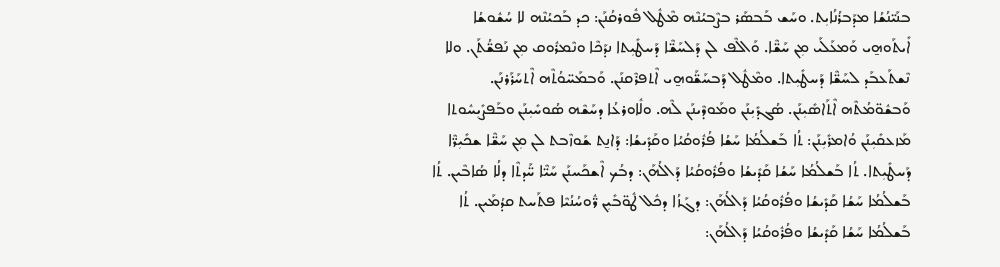ܒܢܰܝ̈ܢܳܫܳܐ ܡܕܰܒܪܳܢܳܐܝܼܬ. ܘܚܰܫ ܒܰܒܣܰܪ ܒܨܶܒܝܳܢܶܗ ܡܶܛܽܠ ܦܽܘܪܩܳܢܰܢ: ܟܕ ܒܰܟܝܳܢܶܗ ܠܐ ܚܳܫܽܘܫܳܐ ܐܺܝܬܰܘܗ̱ܝ ܘܰܡܥܰܠܰܝ ܡܼܢ ܚܰܫ̈ܶܐ. ܘܰܐܠܶܦ ܠܢ ܕܰܠܚܰܫ̈ܶܐ ܕܰܚܛܺܝܼܬܐ ܢܕܰܟܶܐ ܘܢܶܡܪܽܘܩ ܡܼܢ ܢܰܦܫ̈ܳܬܰܢ. ܘܠܐ ܢܶܫܬܰܥܒܰܕ ܠܚܰܫ̈ܶܐ ܕܰܚܛܺܝܼܬܐ. ܘܡܶܛܽܠ ܕܰܒܚܰܫ̈ܰܘܗ̱ܝ ܐܶܬܦܪܶܩܢܰܢ. ܘܰܒܡܰܚ̈ܘܳܬܶܗ ܐܶܬܚܰܪܰܪܢܰܢ. ܘܰܒܫܽܘ̈ܡܳܬܶܗ ܐܶܬܰܐܣܺܝܼܢܰܢ. ܣܳܓܕܺܝܼܢܰܢ ܘܡܰܘܕܶܝܢܰܢ ܠܶܗ. ܘܠܽܐܘܪܥܳܐ ܕܚܰܫܶܗ ܣܳܘܚܺܝܼܢܰܢ ܘܒܰܦܨܺܝܼܚܽܘܬܐ ܡܰܙܥܩܺܝܼܢܰܢ ܘܳܐܡܪܺܝܼܢܰܢ: ܬܳܐ ܒܰܫܠܳܡܳܐ ܚܰܫܳܐ ܦܳܪܽܘܩܳܝܳܐ ܘܩܰܕܺܝܫܳܐ: ܕܰܐܢ̱ܬ ܫܰܘܙܶܒܬ ܠܢ ܡܼܢ ܚܰܫ̈ܶܐ ܫܟܺܝܼܪ̈ܶܐ ܕܰܚܛܺܝܼܬܐ. ܬܳܐ ܒܰܫܠܳܡܳܐ ܚܰܫܳܐ ܩܰܕܺܝܫܳܐ ܘܦܳܪܽܘܩܳܝܳܐ ܕܰܐܠܳܗܰܢ: ܕܒܳܟ ܐܶܫܟܰܚܢܰܢ ܚܰܝ̈ܶܐ ܚ̈ܰܕܬܶܐ ܕܠܳܐ ܣܳܐܒܶܝܢ. ܬܳܐ ܒܰܫܠܳܡܳܐ ܚܰܫܳܐ ܩܰܕܺܝܫܳܐ ܘܦܳܪܽܘܩܳܝܳܐ ܕܰܐܠܳܗܰܢ: ܕܓܰܙܳܐ ܕܟܽܠ ܛܽܘ̈ܒܺܝܼܢ ܪ̈ܽܘܚܳܢܳܝܶܐ ܦܬܰܚܬ ܩܕܳܡܰܝܢ. ܬܳܐ ܒܰܫܠܳܡܳܐ ܚܰܫܳܐ ܩܰܕܺܝܫܳܐ ܘܦܳܪܽܘܩܳܝܳܐ ܕܰܐܠܳܗܰܢ: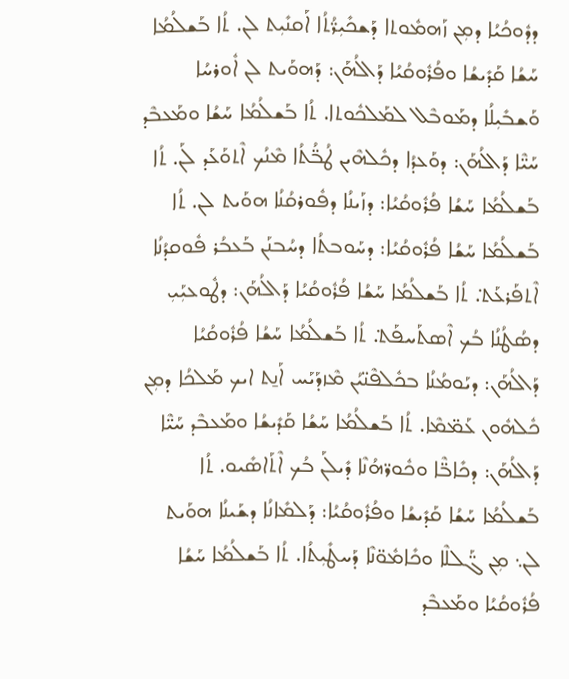ܕܕܽܘܟܳܝܳܐ ܕܡܼܢ ܙܰܗܡܽܘܬܐ ܕܰܫܟܺܝܼܪ̈ܳܬܳܐ ܐܰܩܢܺܝܼܬ ܠܢ. ܬܳܐ ܒܰܫܠܳܡܳܐ ܚܰܫܳܐ ܩܰܕܺܝܫܳܐ ܘܦܳܪܽܘܩܳܝܳܐ ܕܰܐܠܳܗܰܢ: ܕܰܗܘܰܝܬ ܠܢ ܐܽܘܪܚܳܐ ܘܰܫܒܺܝܼܠܳܐ ܕܡܰܘܒܶܠ ܠܡܰܠܟܽܘܬܐ. ܬܳܐ ܒܰܫܠܳܡܳܐ ܚܰܫܳܐ ܘܡܰܥܒܶܕ ܚܰܝ̈ܶܐ ܕܰܐܠܳܗܰܢ: ܕܘܰܥܕܳܐ ܕܟܽܠܗܶܝܢ ܛܳܒ̈ܳܬܳܐ ܡܶܢܳܟ ܐܶܬܘܰܥܰܕ ܠܰܢ. ܬܳܐ ܒܰܫܠܳܡܳܐ ܚܰܫܳܐ ܦܳܪܽܘܩܳܝܳܐ: ܕܙܰܝܢܳܐ ܕܦܽܘܪܩܳܢܳܐ ܗܘܰܝܬ ܠܢ. ܬܳܐ ܒܰܫܠܳܡܳܐ ܚܰܫܳܐ ܦܳܪܽܘܩܳܝܳܐ: ܕܚܰܘܒܬܳܐ ܕܚܳܒܢܰܢ ܒܰܥܒܳܪ ܦܽܘܩܕܳܢܳܐ ܐܶܬܦܰܪܥܰܬ݀. ܬܳܐ ܒܰܫܠܳܡܳܐ ܚܰܫܳܐ ܦܳܪܽܘܩܳܝܳܐ ܕܰܐܠܳܗܰܢ: ܕܛܽܘܥܝܼܰܝܼ ܕܣܳܛܳܢܳܐ ܒܳܟ ܐܶܣܬܰܚܦܰܬ݀. ܬܳܐ ܒܰܫܠܳܡܳܐ ܚܰܫܳܐ ܦܳܪܽܘܩܳܝܳܐ ܕܰܐܠܳܗܰܢ: ܕܝܰܘܡܳܢܳܐ ܒܟܽܠܦܶܢ̈ܝܳܢ ܡܶܙܕܰܝܰܚ ܐܰܢ̱ܬ ܐܝܟ ܡܰܠܟܳܐ ܕܡܼܢ ܟܽܠܗܽܘܢ ܥܰܡ̈ܡܶܐ. ܬܳܐ ܒܰܫܠܳܡܳܐ ܚܰܫܳܐ ܩܰܕܺܝܫܳܐ ܘܡܰܥܒܶܕ ܚܰܝ̈ܶܐ ܕܰܐܠܳܗܰܢ: ܕܟܺܐܒ̈ܶܐ ܘܟܽܘܪ̈ܗܳܢܶܐ ܕܺܝܠܰܢ ܒܳܟ ܐܶܬܰܐܣܺܝܘ. ܬܳܐ ܒܰܫܠܳܡܳܐ ܚܰܫܳܐ ܩܰܕܺܝܫܳܐ ܘܦܳܪܽܘܩܳܝܳܐ: ܕܰܠܡܺܐܢܳܐ ܕܫܰܝܢܳܐ ܗܘܰܝܬ ܠܢ܆ ܡܼܢ ܓ̈ܰܠܠܶܐ ܘܟܺܐܡܽܘ̈ܢܶܐ ܕܰܚܛܺܝܼܬܳܐ. ܬܳܐ ܒܰܫܠܳܡܳܐ ܚܰܫܳܐ ܦܳܪܽܘܩܳܝܳܐ ܘܡܰܥܒܶܕ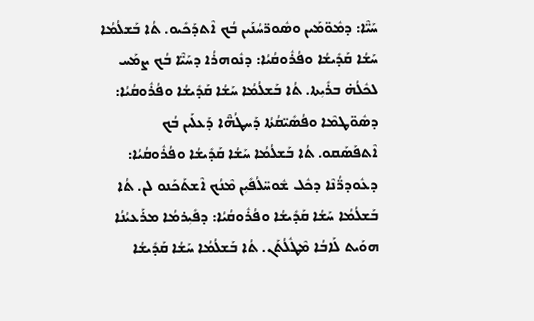ܚܰܝ̈ܶܐ: ܕܡܽܘ̈ܡܰܝܢ ܘܣܽܘܪ̈ܚܳܢܰܝܢ ܒܳܟ ܐܶܬܕܰܟܺܝܘ. ܬܳܐ ܒܰܫܠܳܡܳܐ ܚܰܫܳܐ ܩܰܕܺܝܫܳܐ ܘܦܳܪܽܘܩܳܝܳܐ: ܕܢܽܘܗܪܳܐ ܕܚܰܝ̈ܶܐ ܒܳܟ ܨܡܰܚ ܠܟܽܠܳܗ̇ ܒܪܺܝܼܬܐ. ܬܳܐ ܒܰܫܠܳܡܳܐ ܚܰܫܳܐ ܩܰܕܺܝܫܳܐ ܘܦܳܪܽܘܩܳܝܳܐ: ܕܣܽܘ̈ܛܡܶܐ ܘܦܳܣܺܝ̈ܩܳܬܳܐ ܕܰܚܛܳܗ̈ܶܐ ܕܰܥܠܰܝܢ ܒܳܟ ܐܶܬܦܰܣܰܩܘ. ܬܳܐ ܒܰܫܠܳܡܳܐ ܚܰܫܳܐ ܩܰܕܺܝܫܳܐ ܘܦܳܪܽܘܩܳܝܳܐ: ܕܥܽܘܕܪ̈ܳܢܶܐ ܕܟܽܠ ܫܽܘܚ̈ܠܳܦܺܝܼܢ ܡܶܢܳܟ ܐܶܫܬܰܟܰܢܘ ܠܢ. ܬܳܐ ܒܰܫܠܳܡܳܐ ܚܰܫܳܐ ܩܰܕܺܝܫܳܐ ܘܦܳܪܽܘܩܳܝܳܐ: ܕܦܺܝܼܪܡܳܐ ܡܪܰܥܝܳܢܳܐ ܗܘܰܝܬ ܠܰܐܒܳܐ ܡܶܛܽܠܳܬܰܢ. ܬܳܐ ܒܰܫܠܳܡܳܐ ܚܰܫܳܐ ܩܰܕܺܝܫܳܐ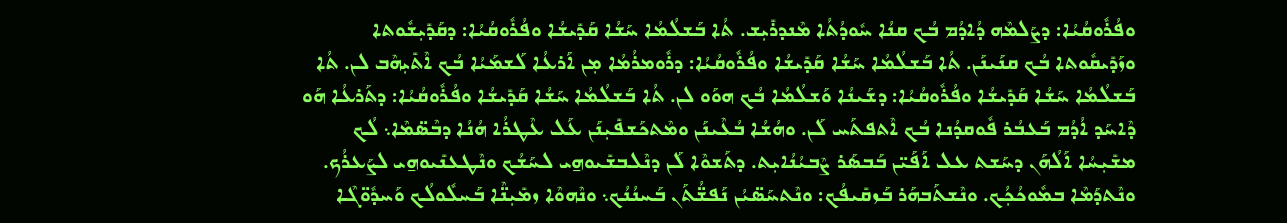ܘܦܳܪܽܘܩܳܝܳܐ: ܕܨܰܠܡܶܗ ܕܳܐܕܳܡ ܒܳܟ ܩܢܳܐ ܚܽܘܕܳܬܳܐ ܡܶܢܕܪܺܝܼܫ. ܬܳܐ ܒܰܫܠܳܡܳܐ ܚܰܫܳܐ ܩܰܕܺܝܫܳܐ ܘܦܳܪܽܘܩܳܝܳܐ: ܕܩܰܕܺܝܼܫܽܘܬܐ ܘܙܰܕܺܝܩܽܘܬܐ ܒܳܟ ܩܢܰܝܢܰܢ. ܬܳܐ ܒܰܫܠܳܡܳܐ ܚܰܫܳܐ ܩܰܕܺܝܫܳܐ ܘܦܳܪܽܘܩܳܝܳܐ: ܕܪܽܘܡܪܳܡܳܐ ܡܼܢ ܐܰܪܥܳܐ ܠܰܫܡܰܝܳܐ ܒܳܟ ܐܶܬܺܝܼܗܶܒ ܠܢ. ܬܳܐ ܒܰܫܠܳܡܳܐ ܚܰܫܳܐ ܩܰܕܺܝܫܳܐ ܘܦܳܪܽܘܩܳܝܳܐ: ܕܫܰܝܢܳܐ ܘܰܫܠܳܡܳܐ ܒܳܟ ܗܘܰܘ ܠܢ. ܬܳܐ ܒܰܫܠܳܡܳܐ ܚܰܫܳܐ ܩܰܕܺܝܫܳܐ ܘܦܳܪܽܘܩܳܝܳܐ: ܕܬܰܪܥܳܐ ܗܰܘ ܕܶܐܚܰܕ ܐܳܕܳܡ ܒܰܥܒܳܪ ܦܽܘܩܕܳܢܐ ܒܳܟ ܐܶܬܦܬܰܚ ܠܰܢ. ܘܗܳܫܳܐ ܒܳܥܶܝܢܰܢ ܘܡܶܬܟܰܫܦܺܝܼܢܰܢ ܥܰܠ ܥܶܛܪܳܐ ܗܳܢܳܐ ܕܒܶܣ̈ܡܶܐ܆ ܠܳܟ ܡܫܺܝܼܚܳܐ ܐܰܠܳܗܰܢ ܕܚܰܫܬ ܥܠ ܐܰܦܰܝ̈ܢ ܒܰܒܣܰܪ ܨܶܒܝܳܢܳܐܝܼܬ. ܕܬܰܫܘܶܐ ܠܰܢ ܕܢܶܠܒܫܺܝܘܗ̱ܝ ܠܚܰܫܳܟ ܘܢܶܛܥܢܺܝܘܗ̱ܝ ܠܨܰܥܪܳܟ. ܘܢܶܬܕܰܡܶܐ ܒܡܽܘܟܳܟܼܳܟ. ܘܢܶܫܬܰܒܗܰܪ ܒܰܙܩܺܝܦܳܟ: ܘܢܶܬܚܰܣ̈ܝܳܢ ܢܰܦܫ̈ܳܬܰܢ ܒܰܚܢܳܢܳܟ܆ ܘܢܶܗܘܶܐ ܙܡܺܝܼܢ̈ܶܐ ܒܰܚܠܽܘܠܳܟ ܘܰܚܕܽܘ̈ܓܶܐ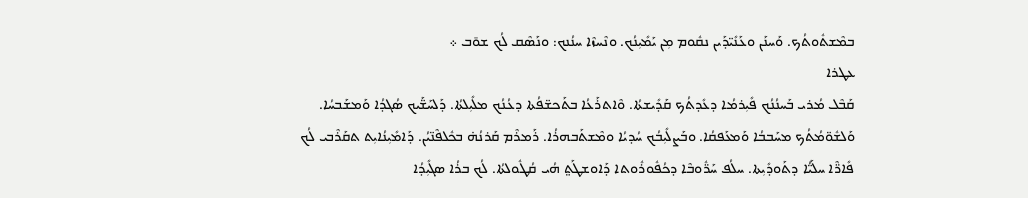ܒܡܶܫܬܽܘܬܳܟ. ܘܰܚܢܰܢ ܘܥܰܢܺܝ̈ܕܰܝܢ ܢܩܽܘܡ ܡܼܢ ܝܰܡܺܝܼܢܳܟ. ܘܢܶܚܙܶܐ ܚܢܳܢܟ: ܘܢܰܣܶܩ ܠܳܟ ܫܘ̄ܒ ܀
ܥܛܪܐ
ܩܰܒܶܠ ܡܳܪܝ ܒܰܚܢܳܢܳܟ ܦܺܝܼܪܡܳܐ ܕܥܺܕܬܳܟ ܩܰܕܺܝܫܬܳܐ. ܘܶܐܬܪܰܥܳܐ ܒܬܰܟܫ̈ܦܳܬܐ ܕܥܳܢܳܟ ܡܠܺܝܼܠܬܳܐ. ܕܰܠܚܰܫ̈ܰܝܟ ܣܳܓܕܳܐ ܘܰܡܫܰܒܚܳܐ. ܘܰܠܫܽܘ̈ܡܳܬܳܟ ܡܚܰܒܒܳܐ ܘܰܡܥܰܦܩܳܐ. ܘܒܰܨܠܺܝܼܒܳܟ ܚܳܕܝܳܐ ܘܡܶܫܬܰܒܗܪܳܐ. ܪܰܡܪܶܡ ܩܰܪܢܳܗ̇ ܒܟܽܠܦܶܢ̈ܝܳܢ. ܕܰܐܡܺܝܼܢܳܐܝܼܬ ܬܩܰܪܶܒܝ ܠܳܟ ܦܺܐܪ̈ܶܐ ܚܠܰܝ̈ܳܐ ܕܬܰܘܕܺܝܼܬܐ. ܚܠܳܦ ܚܰܪ̈ܽܘܒܶܐ ܕܟܳܦܽܘܪܽܘܬܐ ܕܰܐܘܫܛܰܬ݀ ܗܳܝ ܩܳܛܽܘܠܬܳܐ. ܠܳܟ ܒܪܳܐ ܣܓܺܝܼܕܳܐ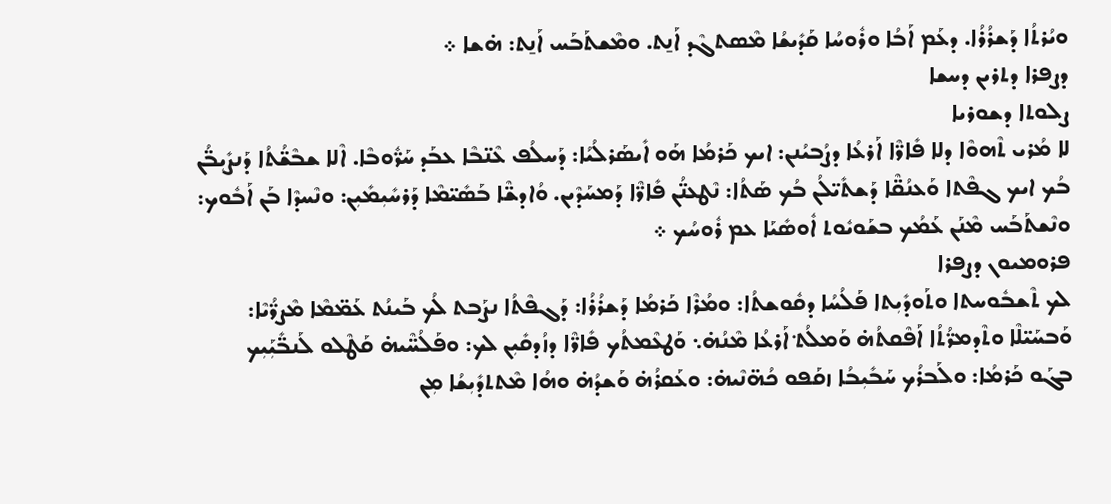ܘܝܳܪܬܳܐ ܕܰܫܪܳܪܳܐ. ܕܥܰܡ ܐܰܒܳܐ ܘܪܽܘܚܳܐ ܩܰܕܺܝܫܳܐ ܡܶܣܬܓܶܕ ܐܰܢ̱ܬ. ܘܡܶܫܬܰܒܰܚ ܐܰܢ̱ܬ: ܗ̇ܫܐ ܀
ܕܨܦܪܐ ܕܬܪܝܢ ܕܚܫܐ
ܨܠܘܬܐ ܕܫܘܪܝܐ
ܠܐ ܡܳܪܝ ܬܶܗܘܶܐ ܕܠܐ ܦܺܐܪ̈ܶܐ ܐܰܪܥܳܐ ܕܨܳܒܝܳܢܢ: ܐܝܟ ܟܰܪܡܳܐ ܗܰܘ ܐܺܝܣܰܪܠܳܝܳܐ: ܕܰܚܠܳܦ ܥܶܢ̈ܒܶܐ ܥܒܰܕ ܚܰܪ̈ܽܘܒܶܐ. ܐܶܠܐ ܫܒܶܫ̈ܳܬܳܐ ܕܰܢܨܺܝܼܒ̈ܳܢ ܒܳܟ ܐܝܟ ܓܦܶܬܐ ܘܰܥܢܳܩ̈ܶܐ ܕܰܫܬܺܝ̈ܠܳܢ ܒܳܟ ܣܰܬܳܐ: ܢܶܛܥܢ̈ܳܢ ܦܺܐܪ̈ܶܐ ܕܰܡܚܰܕܶܝܢ. ܘܳܐܕܫ̈ܶܐ ܒܰܣܺܝ̈ܡܶܐ ܕܰܪܚܺܝܼܡܺܝܼܢ: ܘܢܶܚܕܶܐ ܒܰܢ ܐܰܒܽܘܟ: ܘܢܶܫܬܰܒܰܚ ܡܶܢܰܢ ܥܰܡܳܟ ܒܫܰܘܝܽܘܬ ܐܽܘܣܺܝܰܐ ܥܡ ܪܽܘܚܳܟ ܀
ܦܪܘܡܝܘܢ ܕܨܦܪܐ
ܠܟ ܬܶܫܒܽܘܚܬܐ ܘܬܰܘܕܺܝܼܬܐ ܦܰܠܳܚܳܐ ܕܩܽܘܫܬܳܐ: ܘܡܳܪܶܐ ܟܰܪܡܳܐ ܕܰܫܪܳܪܳܐ: ܕܰܓܦܶܬܳܐ ܢܨܰܒܬ ܠܳܟ ܒܰܝܢܳܬ ܥܰܡ̈ܡܶܐ ܡܶܨܪ̈ܳܝܶܐ: ܘܰܒܚܰܝ̈ܠܶܐ ܘܬܶܕܡܪ̈ܳܬܳܐ ܐܰܦܶܩܬܳܗ̇ ܘܰܡܠܳܬ݀ ܐܰܪܥܳܐ ܡܶܢܳܗ̇܆ ܘܰܛܥܶܡܬܳܟ ܦܺܐܪ̈ܶܐ ܕܙܳܕܩܺܝܼܢ ܠܟ: ܘܦܰܠܳܚ̈ܶܝܗ̇ ܩܰܛܶܠܘ ܠܰܢܒ̈ܺܝܼܰܝܼܟ ܒܓܰܘ ܟܰܪܡܳܐ: ܘܠܰܒܪܳܟ ܚܰܒܺܝܼܒܳܐ ܙܩܰܦܘ ܟܳܗ̈ܢܶܝܗ̇: ܘܥܰܩܪܳܗ̇ ܘܰܫܕܳܗ̇ ܘܗܳܐ ܡܶܬܬܕܺܝܼܫܳܐ ܡܼܢ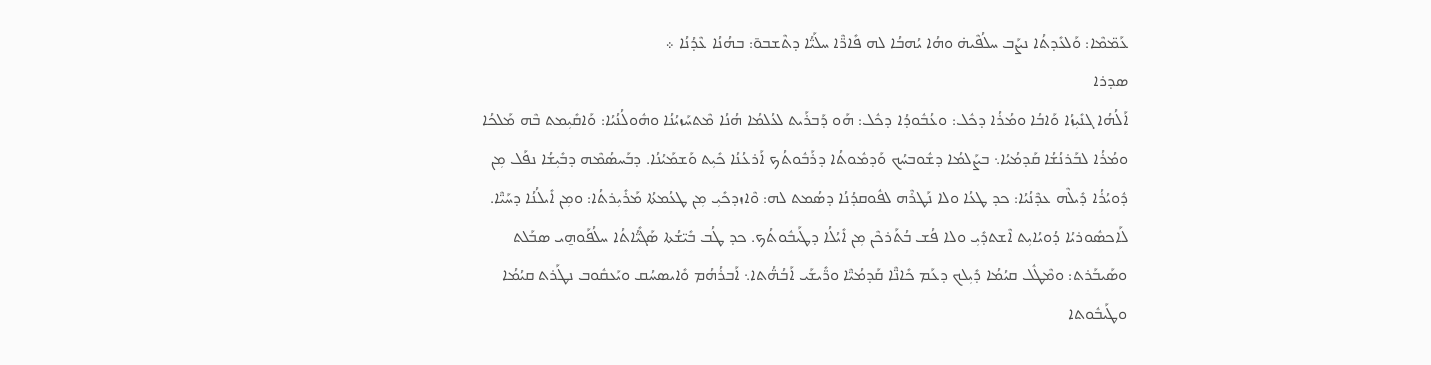ܥܰܡ̈ܡܶܐ: ܘܰܠܥܺܕܬܳܐ ܢܨܰܒ ܚܠܳܦܶܝܗ̇ ܘܗܳܐ ܝܳܗܒܳܐ ܠܗ ܦܺܐܪ̈ܶܐ ܚܠܰܝ̈ܳܐ ܕܬܶܫܒܘ̄: ܒܗܳܢܳܐ ܥܶܕܳܢܳܐ ܀
ܣܕܪܐ
ܐܰܠܳܗܳܐ ܓܢܺܝܼܙܳܐ ܘܰܐܒܳܐ ܘܡܳܪܳܐ ܕܟܽܠ: ܘܥܳܒܽܘܕܳܐ ܕܟܽܠ: ܗܰܘ ܕܰܒܪܰܝܬ ܠܥܳܠܡܳܐ ܗܳܢܳܐ ܡܶܬܚܰܙܝܳܢܳܐ ܘܗܽܘܠܳܢܳܝܳܐ: ܘܰܐܩܺܝܼܡܬ ܒܶܗ ܡܰܠܟܳܐ ܘܡܳܪܳܐ ܠܒܰܪܢܳܫܳܐ ܩܰܕܡܳܝܳܐ܆ ܒܨܰܠܡܳܐ ܕܫܽܘܒܚܳܟ ܘܰܕܡܽܘܬܳܐ ܕܪܰܒܽܘܬܳܟ ܐܰܪܥܳܢܳܐ ܟܺܝܼܬ ܘܰܫܡܰܝܳܢܳܐ. ܕܒܰܚܣܳܡܶܗ ܕܒܺܝܼܫܳܐ ܢܦܰܠ ܡܼܢ ܕܽܘܝܳܪܳܐ ܕܺܝܠܶܗ ܥܕܶܢܳܝܳܐ: ܟܕ ܛܥܳܐ ܘܠܐ ܢܰܛܪܶܗ ܠܦܽܘܩܕܳܢܳܐ ܕܣܳܡܬ ܠܗ: ܘܶܐܙܕܟܺܝܼ ܡܼܢ ܛܥܳܡܬܳܐ ܡܰܪܺܝܼܪܬܳܐ: ܘܡܼܢ ܐܺܝܠܳܢܳܐ ܕܚܰܝ̈ܶܐ. ܠܰܐܟܣܽܘܪܝܳܐ ܕܳܘܝܳܐܝܼܬ ܐܶܫܬܕܺܝܼ ܘܠܐ ܦܳܫ ܒܳܬܰܪܟܶܢ ܡܼܢ ܐܺܝܳܠܳܐ ܕܛܰܝܒܽܘܬܳܟ. ܟܕ ܛܳܒ ܒܺܝ̈ܫܳܬܐ ܣܰܓܺܝ̈ܳܐܬܳܐ ܚܠܳܦܰܘܗ̱ܝ ܣܒܰܠܬ ܘܣܰܝܒܰܪܬ: ܘܡܶܛܽܠ ܩܝܳܡܳܐ ܕܺܝܼܠܟ ܕܥܰܡ ܟܺܐܢ̈ܶܐ ܩܰܕܡܳܝ̈ܶܐ ܘܪ̈ܺܝܫܰܝ ܐܰܒܳܗ̈ܳܬܐ܆ ܐܰܒܪܳܗܳܡ ܘܺܐܝܣܚܳܩ ܘܝܰܥܩܽܘܒ ܢܛܰܪܬ ܩܝܳܡܳܐ ܘܛܰܝܒܽܘܬܐ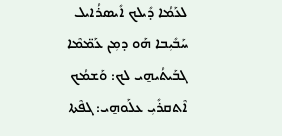ܠܥܰܡܳܐ ܕܺܝܠܟ ܐܺܝܣܪܳܐܝܠ ܚܰܒܺܝܼܒܐ ܗܰܘ ܕܡܼܢ ܥܰܡ̈ܡܶܐ ܓܒܰܝܬܳܝܗ̱ܝ ܠܟ: ܘܰܫܡܳܟ ܐܶܬܩܪܺܝܼ ܥܠܰܘܗ̱ܝ: ܓܦܶܬܐ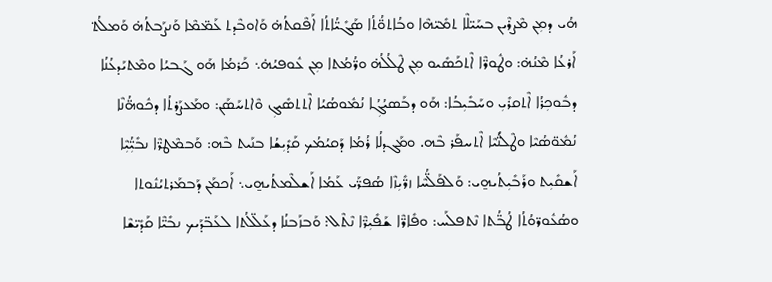ܗܳܝ ܕܡܼܢ ܡܶܨܪܶܝܢ ܒܚܰܝ̈ܠܶܐ ܬܡܺܝ̈ܗܶܐ ܘܒܳܐܬܘ̈ܳܬܳܐ ܣܰܓܺܝ̈ܳܐܬܳܐ ܐܰܦܶܩܬܳܗ̇ ܘܰܐܘܒܶܕܬ ܥܰܡ̈ܡܶܐ ܘܰܢܨܰܒܬܳܗ̇ ܘܰܡܠܳܬ݀ ܐܰܪܥܳܐ ܡܶܢܳܗ̇: ܘܛܽܘܪ̈ܶܐ ܐܶܬܟܰܣܺܝܘ ܡܼܢ ܛܶܠܳܠܳܗ̇ ܘܪ̈ܳܡܳܬܐ ܡܼܢ ܥܽܘܦܝܳܗ̇܆ ܟܰܪܡܳܐ ܗܰܘ ܓܰܒܝܳܐ ܘܡܶܬܝܰܕܥܳܢܳܐ ܕܒܽܘܟܼܪܳܐ ܐܶܬܩܪܺܝܼ ܘܚܰܒܺܝܼܒܳܐ: ܗܰܘ ܕܒܰܣܝܳܓܼܳܐ ܢܳܡܽܘܣܳܝܳܐ ܐܶܬܬܣܺܝܓܼ ܘܶܐܬܚܰܣܰܢ: ܘܡܰܥܨܰܪܬܳܐ ܕܟܽܘܗ̈ܳܢܶܐ ܢܳܡܽܘ̈ܣܳܝܶܐ ܘܛܶܠܳܢ̈ܳܝܶܐ ܐܶܬܚܦܰܪ ܒܶܗ. ܘܡܰܓܕܠܳܐ ܪܳܡܳܐ ܕܰܩܝܳܡܳܟ ܩܰܕܺܝܼܫܳܐ ܒܢܰܝܬ ܒܶܗ: ܘܰܒܡܶܛܪ̈ܶܐ ܢܒܺܝܼ̈ܳܝܼܶܐ ܐܰܫܩܺܝܼܬ ܘܪܰܒܺܝܼܬܳܝܗ̱ܝ: ܘܰܠܦܰܠ̈ܳܚܶܐ ܙܪ̈ܺܝܼܙܶܐ ܣܳܦܪ̈ܰܝ ܥܰܡܳܐ ܐܰܫܠܶܡܬܳܝܗ̱ܝ܆ ܐܰܟܡܰܢ ܕܰܒܡܰܪܬܝܳܢܽܘܬܐ ܘܣܳܥܽܘܪ̈ܘܳܬܳܐ ܛܳܒ̈ܳܬܐ ܢܶܬܦܠܰܚ: ܘܦܺܐܪ̈ܶܐ ܫܰܦܺܝܼܪ̈ܶܐ ܢܶܬܶܠ: ܘܰܒܙܰܒܢܳܐ ܕܥܰܠ̈ܠܳܬܐ ܠܥܰܒ̈ܕܰܝܟ ܢܒܺܝ̈ܶܐ ܩܰܕܺܝ̈ܫܶܐ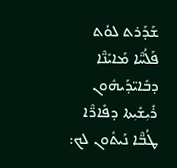ܫܰܕܰܪܬ ܠܘܳܬ ܦܰܠܳܚ̈ܶܐ ܡܰܐܝܺܢ̈ܶܐ ܕܒܺܐܝ̈ܕܰܝܗܽܘܢ ܪܺܝܼܫܺܝܼܬܐ ܕܦܺܐܪ̈ܶܐ ܛܳܒ̈ܶܐ ܢܰܝܬܽܘܢ ܠܟ: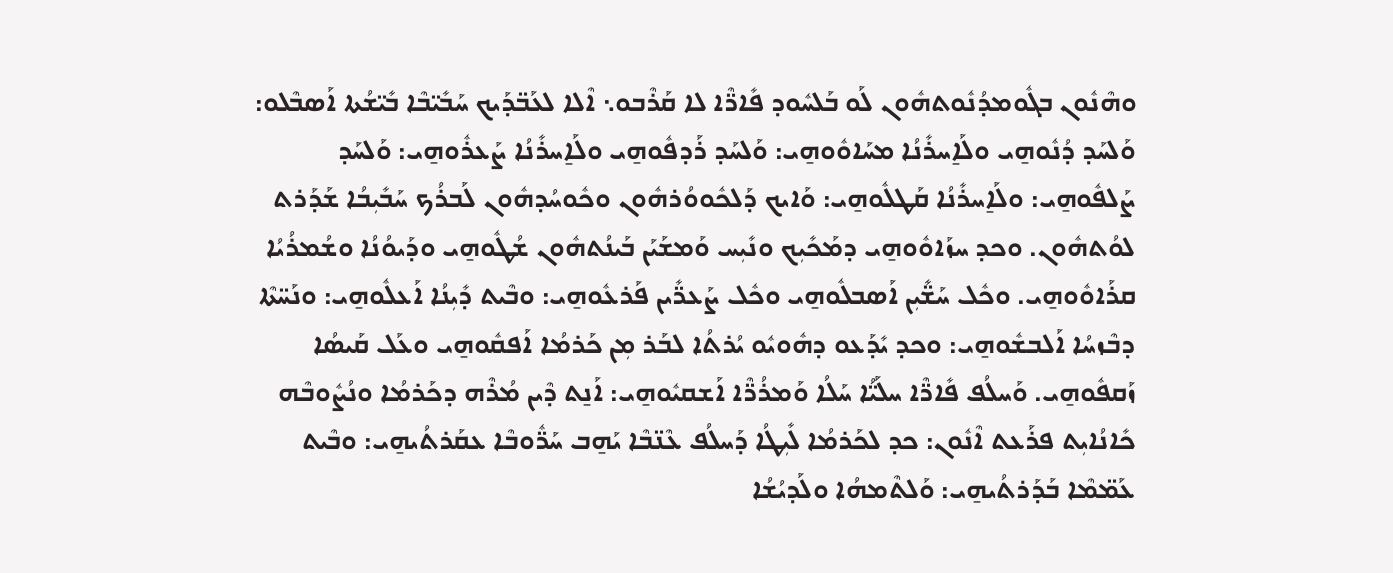ܘܗܶܢܽܘܢ ܒܓܽܘܡܕܳܢܽܘܬܗܽܘܢ ܠܰܘ ܒܰܠܚܽܘܕ ܦܺܐܪ̈ܶܐ ܠܐ ܩܰܪܶܒܘ܆ ܐܶܠܐ ܠܥܰܒ̈ܕܰܝܟ ܚܰܒܺܝ̈ܒܶܐ ܒܺܝ̈ܫܳܬܐ ܐܰܣܒܶܠܘ: ܘܰܠܚܰܕ ܕܳܢܽܘܗ̱ܝ ܘܠܰܐ̱ܚܪܺܢܳܐ ܡܚܰܐܘܽܘܗ̱ܝ: ܘܰܠܚܰܕ ܪܰܕܦܽܘܗ̱ܝ ܘܠܰܐ̱ܚܪܺܢܳܐ ܨܰܥܪܽܘܗ̱ܝ: ܘܰܠܚܰܕ ܨܰܠܦܽܘܗ̱ܝ: ܘܠܰܐ̱ܚܪܺܢܳܐ ܩܰܛܠܽܘܗ̱ܝ: ܘܰܐܝܟ ܕܰܠܟܽܘܘܳܪܗܽܘܢ ܘܟܽܘܚܳܕܗܽܘܢ ܠܰܒܪܳܟ ܚܰܒܺܝܼܒܳܐ ܫܰܕܰܪܬ ܠܘܳܬܗܽܘܢ. ܘܟܕ ܚܙܰܐܘܽܘܗ̱ܝ ܕܡܰܟܺܝܼܟ ܘܢܺܝܼܚ ܘܰܡܫܰܝܰܢ ܒܰܝܢܳܬܗܽܘܢ ܫܳܛܽܘܗ̱ܝ ܘܕܰܝܘܳܢܳܐ ܘܫܳܡܪܳܝܳܐ ܩܪܰܐܘܽܘܗ̱ܝ. ܘܟܽܠ ܚܰܫ̈ܺܝܼܢ ܐܰܣܒܠܽܘܗ̱ܝ ܘܟܽܠ ܨܰܥܪ̈ܺܝܢ ܦܰܪܥܽܘܗ̱ܝ: ܘܒܶܝܬ ܕܺܝܼܢܳܐ ܐܰܥܠܽܘܗ̱ܝ: ܘܢܰܚ̈ܬܶܐ ܕܒܶܙܚܳܐ ܐܰܠܒܫܽܘܗ̱ܝ: ܘܟܕ ܝܺܕܰܥܘ ܕܗܽܘܝܽܘ ܝܳܪܬܳܐ ܠܒܰܪ ܡܼܢ ܟܰܪܡܳܐ ܐܰܦܩܽܘܗ̱ܝ ܘܥܰܠ ܩܰܝܣܳܐ ܙܰܩܦܽܘܗ̱ܝ. ܘܰܚܠܳܦ ܦܺܐܪ̈ܶܐ ܚܠܰܝ̈ܳܐ ܚܰܠܳܐ ܘܰܡܪܳܪ̈ܶܐ ܐܰܫܩܝܽܘܗ̱ܝ: ܐܰܢ̱ܬ ܕܶܝܢ ܡܳܪܶܗ ܕܟܰܪܡܳܐ ܘܢܳܨܽܘܒܶܗ ܟܺܐܢܳܐܝܼܬ ܦܪܰܥܬ ܐܶܢܽܘܢ: ܟܕ ܠܟܰܪܡܳܐ ܠܺܝܼܛܳܐ ܕܰܚܠܳܦ ܥܶܢ̈ܒܶܐ ܝܰܗ̱ܒ ܚܰܪ̈ܽܘܒܶܐ ܥܩܰܪܬܳܝܗ̱ܝ: ܘܒܶܝܬ ܥܰܡ̈ܡܶܐ ܒܰܕܰܪܬܳܝܗ̱ܝ: ܘܰܠܬܶܡܗܳܐ ܘܠܰܕܝܳܫܳܐ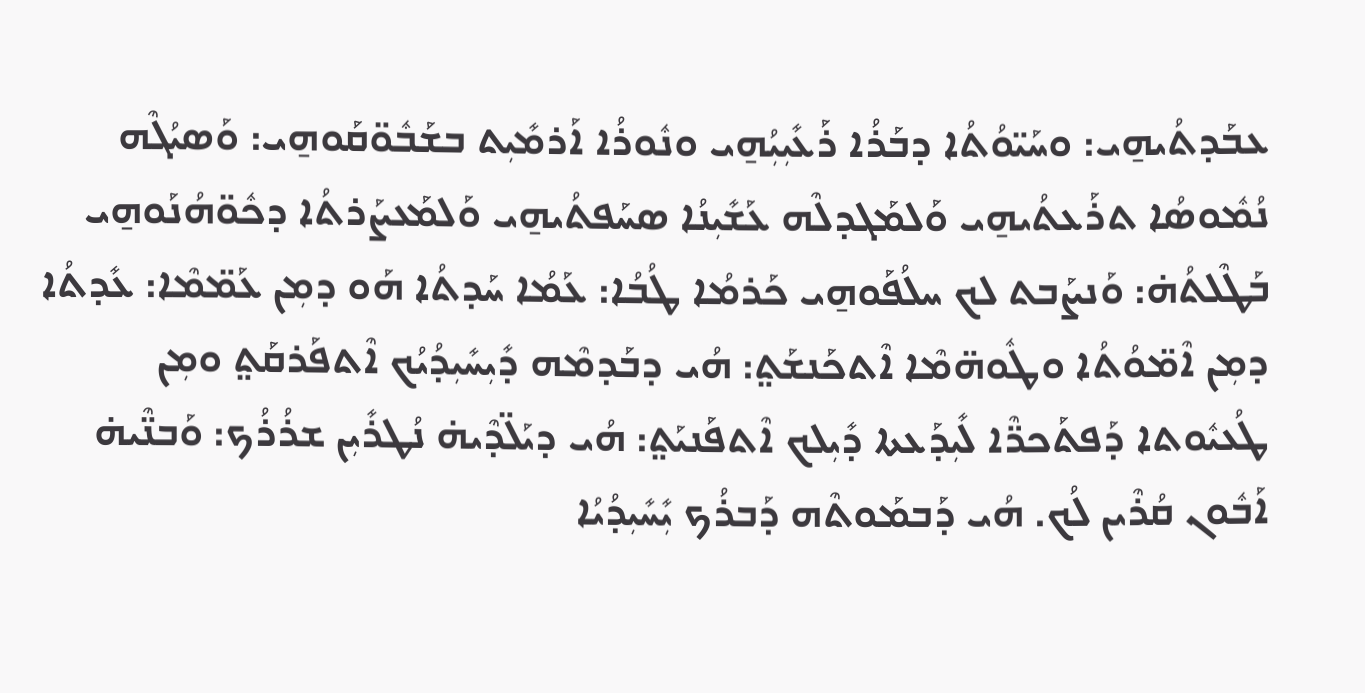ܥܒܰܕܬܳܝܗ̱ܝ: ܘܚܰܝ̈ܘܳܬܳܐ ܕܒܰܪܳܐ ܪܰܥܺܝܼܝܼܳܗ̱ܝ ܘܢܽܘܪܳܐ ܐܰܪܡܺܝܼܬ ܒܫܰܒܽܘ̈ܩܰܘܗ̱ܝ: ܘܰܣܝܳܓܶܗ ܢܳܡܽܘܣܳܐ ܬܪܰܥܬܳܝܗ̱ܝ ܘܰܠܡܰܓܕܠܶܗ ܥܰܫܺܝܼܢܳܐ ܣܚܰܦܬܳܝܗ̱ܝ ܘܰܠܡܰܥܨܰܪܬܳܐ ܕܟܽܘ̈ܗܳܢܰܘܗ̱ܝ ܒܰܛܶܠܬܳܗ̇: ܘܰܢܨܰܒܬ ܠܟ ܚܠܳܦܰܘܗ̱ܝ ܟܰܪܡܳܐ ܛܳܒܳܐ: ܥܰܡܳܐ ܚܰܕܬܳܐ ܗܰܘ ܕܡܼܢ ܥܰܡ̈ܡܶܐ: ܥܺܕܬܳܐ ܕܡܼܢ ܐܶܡ̈ܘܳܬܳܐ ܘܛܽܘܗ̈ܡܶܐ ܐܶܬܟܰܢܫܰܬ݀: ܗܳܝ ܕܒܰܕܡܶܗ ܕܺܝܼܚܺܝܼܕܳܝܳܟ ܐܶܬܦܰܪܩܰܬ݀ ܘܡܼܢ ܛܳܥܝܽܘܬܐ ܕܰܦܬܰܟܪ̈ܶܐ ܠܺܝܼܕܰܥܬܐ ܕܺܝܼܠܟ ܐܶܬܦܰܢܝܰܬ݀: ܗܳܝ ܕܝܰܠ̈ܕܶܝܗ̇ ܢܳܛܪܺܝܼܢ ܫܪܳܪܳܟ: ܘܰܒܢ̈ܶܝܗ̇ ܐܰܒܽܘܢ ܩܳܪܶܝܢ ܠܳܟ. ܗܳܝ ܕܰܒܡܰܘܬܶܗ ܕܰܒܪܳܟ ܝܼܺܚܺܝܼܕܳܝܳܐ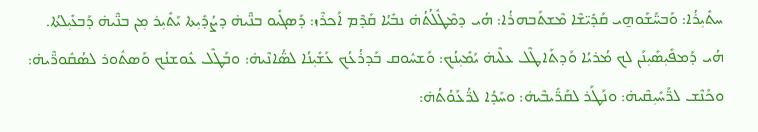ܚܬܺܝܼܪܳܐ: ܘܰܒܚ̈ܰܫܰܘܗ̱ܝ ܩܰܕܺܝ̈ܫܶܐ ܡܶܫܬܰܒܗܪܳܐ: ܗܳܝ ܕܡܶܛܽܠܳܬܳܗ̇ ܢܒܺܝܳܐ ܩܰܕܶܡ ܐܰܟܪܶܙ: ܕܰܣܓܺܝܘ ܒܢ̈ܶܝܗ̇ ܕܨܳܕܺܝܼܬܐ ܝܰܬܺܝܼܪ ܡܼܢ ܒܢ̈ܶܝܗ̇ ܕܰܒܥܺܝܼܠܬܳܐ. ܗܳܝ ܕܰܡܦܺܝܼܣܺܝܼܢܰܢ ܠܟ ܡܳܪܝܳܐ ܘܰܕܬܰܐܛܶܠ ܥܠܶܝܗ̇ ܝܰܡܺܝܼܢܳܟ: ܘܰܫܚܽܘܩ ܒܰܕܪܳܥܳܟ ܥܰܫܺܝܼܢܳܐ ܠܣ̈ܳܐܢܶܝܗ̇: ܘܒܰܛܶܠ ܥܽܘܫܢܳܟ ܘܰܣܬܽܘܪ ܠܣܳܩܽܘܪ̈ܶܝܗ̇: ܘܟܰܢܶܫ ܠܪ̈ܰܚܺܝܼܩܶܝܗ̇: ܘܢܰܛܰܪ ܠܩܰܪ̈ܺܝܒܶܝܗ̇: ܘܚܰܕܳܐ ܠܪ̈ܳܥܰܘܳܬܳܗ̇: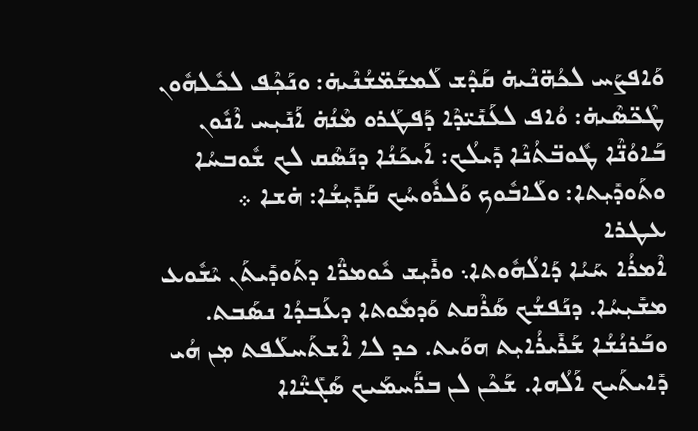ܘܰܐܦܨܰܚ ܠܟܳܗ̈ܢܶܝܗ̇ ܩܰܕܶܫ ܠܰܡܫܰܡ̈ܫܳܢܶܝܗ̇: ܘܢܰܟܼܶܦ ܠܟܽܠܗܽܘܢ ܛܶܟ̈ܣܶܝܗ̇: ܘܳܐܦ ܠܥܰܢܺܝ̈ܕܶܐ ܕܰܦܛܰܪܘ ܡܶܢܳܗ̇ ܐܰܢܺܝܼܚ ܐܶܢܽܘܢ ܒܰܐܘܳܢ̈ܶܐ ܛܽܘܒ̈ܬܳܢܶܐ ܕܺܝܠܳܟ: ܐܰܝܟܰܢܳܐ ܕܢܰܣܶܩ ܠܟ ܫܽܘܒܚܳܐ ܘܬܰܘܕܺܝܼܬܐ: ܘܠܰܐܒܽܘܟ ܘܰܠܪܽܘܚܳܟ ܩܰܕܺܝܼܫܳܐ: ܗ̇ܫܐ ܀
ܥܛܪܐ
ܐܶܡܪܳܐ ܚܰܝܳܐ ܕܰܐܠܳܗܽܘܬܐ܆ ܘܪܺܝܼܫ ܟܽܘܡܪ̈ܶܐ ܕܬܰܘܕܺܝܬܰܢ ܝܶܫܽܘܥ ܡܫܺܝܼܚܳܐ. ܕܢܰܦܫܳܟ ܣܰܪܶܩܬ ܘܰܕܡܽܘܬܐ ܕܥܰܒܕܳܐ ܢܣܰܒܬ. ܘܒܰܪܢܳܫܳܐ ܫܰܪܺܝܪܳܐܝܼܬ ܗܘܰܝܬ. ܟܕ ܠܐ ܐܶܫܬܰܚܠܰܦܬ ܡܼܢ ܗܳܝ ܕܺܐܝܬܰܝܟ ܐܰܠܳܗܐ. ܫܰܟܶܢ ܠܢ ܒܪ̈ܰܚܡܰܝܟ ܣܰܓܺܝ̈ܶܐܐ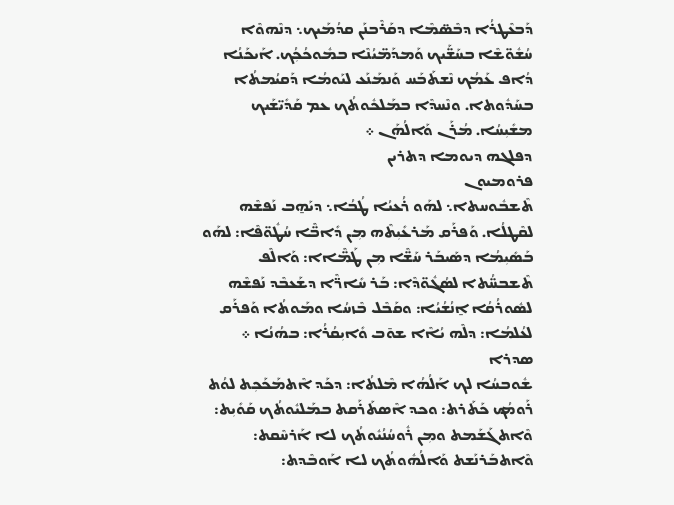ܕܰܒܥܶܛܪܳܐ ܕܒܶܣ̈ܡܶܐ ܕܩܰܪܶܒܢܰܢ ܩܕܳܡܰܝܟ܆ ܕܢܶܗܘܶܐ ܚܳܫܽܘ̈ܫܶܐ ܒܚܰܫ̈ܰܝܟ ܘܰܡܕܰܡ̈ܝܳܢܶܐ ܒܡܽܘܟܳܟܼܳܟ. ܐܰܝܟܰܢܳܐ ܕܳܐܦ ܥܰܡܳܟ ܢܶܫܬܰܒܰܚ ܘܰܢܡܰܢܰܥ ܠܝܰܘܡܳܐ ܕܰܩܝܳܡܬܳܐ ܒܚܰܕܽܘܬܐ. ܘܢܶܚܕܶܐ ܒܡܰܠܟܽܘܬܳܟ ܥܡ ܩܰܕܺܝ̈ܫܰܝܟ ܡܫܺܝܼܚܳܐ. ܡܳܪܰܢ ܘܰܐܠܳܗܰܢ ܀
ܕܦܠܓܗ ܕܝܘܡܐ ܕܬܪܝܢ
ܦܪܘܡܝܘܢ
ܬܶܫܒܽܘܚܬܐ܆ ܠܗܰܘ ܪܳܥܝܳܐ ܛܳܒܳܐ܆ ܕܝܰܗ̱ܒ ܢܰܦܫܶܗ ܠܩܶܛܠܳܐ. ܘܰܦܪܰܩ ܡܰܪܥܺܝܼܬܶܗ ܡܼܢ ܕܺܐܒ̈ܶܐ ܚܳܛܽܘ̈ܦܶܐ: ܠܗܰܘ ܒܰܣܺܝܼܡܳܐ ܕܣܰܝܒܰܪ ܚܰܫ̈ܶܐ ܡܼܢ ܛܰܡ̈ܶܐܐ: ܘܰܐܠܶܦ ܬܶܫܒܚ̈ܳܬܐ ܠܣܳܓܽܘ̈ܕܶܐ: ܒܰܪ ܚܺܐܪ̈ܶܐ ܕܫܰܥܒܶܕ ܢܰܦܫܶܗ ܠܣܽܘܪܳܩܳܐ ܐ̱ܢܳܫܳܝܳܐ: ܘܩܰܒܶܠ ܒܶܙܚܳܐ ܘܡܰܘܬܳܐ ܘܰܦܪܰܩ ܠܥܳܠܡܳܐ: ܕܠܶܗ ܝܳܐܶܐ ܫܘ̄ܒ ܘܺܐܝܼܩܳܪܳܐ: ܒܗܳܢܳܐ ܀
ܣܕܪܐ
ܫܽܘܒܚܳܐ ܠܟ ܐܰܠܳܗܳܐ ܡܶܠܬܳܐ: ܕܟܰܕ ܐܶܬܡܰܟܰܟܼܬ ܠܘܳܬ ܪܰܘܡܳܟ ܟܰܬܰܪܬ: ܘܟܕ ܐܶܣܬܰܪܰܩܬ ܒܡܰܠܝܽܘܬܳܟ ܩܰܘܺܝܼܬ: ܘܶܐܬܓܰܫܰܡܬ ܘܡܼܢ ܪܽܘܚܳܢܳܝܽܘܬܳܟ ܠܐ ܐܰܪܚܶܩܬ: ܘܶܐܬܒܰܪܢܰܫܬ ܘܰܐܠܳܗܽܘܬܳܟ ܠܐ ܐܰܘܒܶܕܬ: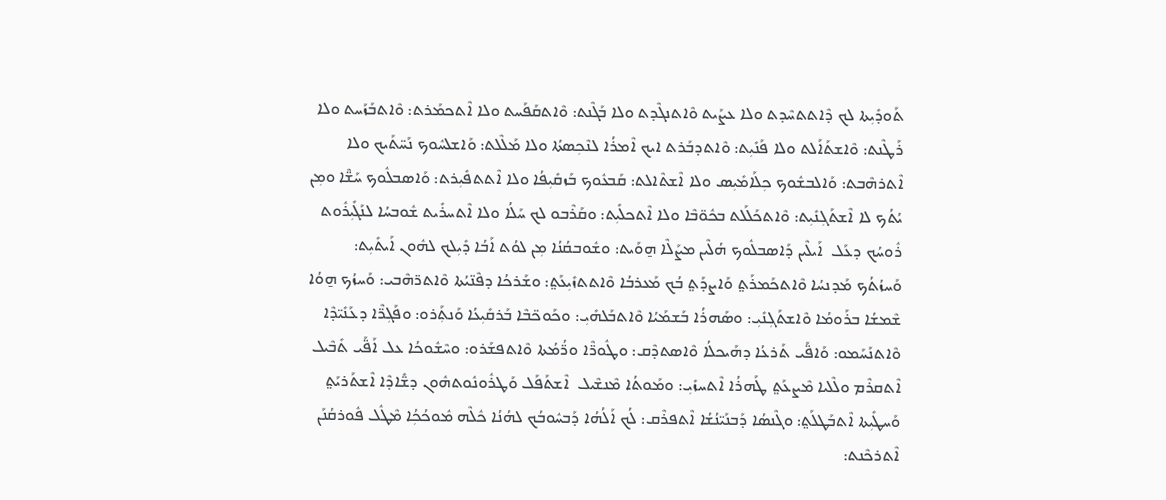ܬܰܘܕܺܝܼܬܐ ܠܟ ܕܶܐܬܬܚܶܕܬ ܘܠܐ ܥܨܰܝܬ ܘܶܐܬܢܓܶܕܬ ܘܠܐ ܒܰܓܶܢܬ: ܘܶܐܬܩܰܦܰܚܬ ܘܠܐ ܐܶܬܟܡܰܪܬ: ܘܶܐܬܒܰܙܰܚܬ ܘܠܐ ܪܰܛܶܢܬ: ܘܶܐܫܬܰܐܰܠܬ ܘܠܐ ܦܰܢܺܝܼܬ: ܘܶܐܬܕܒܰܪܬ ܐܝܟ ܐܶܡܪܳܐ ܠܢܶܟܼܣܬܳܐ ܘܠܐ ܡܰܠܶܠܬ: ܘܰܐܫܠܚܽܘܟ ܢܰܚ̈ܬܰܝܟ ܘܠܐ ܐܶܬܪܗܶܒܬ: ܘܰܐܠܒܫܽܘܟ ܟܼܠܰܐܡܺܝܼܣ ܘܠܐ ܐܶܫܬܶܐܠܬ: ܩܰܒܥܽܘܟ ܒܰܙܩܺܝܼܦܳܐ ܘܠܐ ܐܶܬܬܦܺܝܼܪܬ: ܘܰܐܣܒܠܽܘܟ ܚܰܫ̈ܶܐ ܘܡܼܢ ܝܳܬܳܟ ܠܐ ܐܶܫܬܰܓܼܢܺܝܼܬ: ܘܶܐܬܟܰܠܰܠܬ ܒܟܽܘ̈ܒܶܐ ܘܠܐ ܐܶܬܟܠܺܝܼܬ: ܘܩܰܪܶܒܘ ܠܟ ܚܰܠܳܐ ܘܠܐ ܐܶܬܚܪܺܝܬ ܫܽܘܒܚܳܐ ܠܢܰܓܺܝܼܪܽܘܬ ܪܽܘܚܳܟ ܕܥܰܠ  ܐܰܝܠܶܝܢ ܕܰܐܣܒܠܽܘܟ ܗܳܠܶܝܢ ܡܨܰܠܶܐ ܗ̱ܘܰܝܬ: ܘܫܽܘܒܩܳܢܳܐ ܡܼܢ ܠܘܳܬ ܐܰܒܳܐ ܕܺܝܼܠܟ ܠܗܽܘܢ ܐܰܝܬܺܝܼܬ: ܘܰܚܙܳܬܳܟ ܡܰܕܢܚܳܐ ܘܶܐܬܟܰܡܪܰܬ݀ ܘܰܐܨܕܰܬ݀ ܒܳܟ ܡܰܥܪܒܳܐ ܘܶܐܬܬܙܺܝܼܥܰܬ݀: ܘܫܰܪܟܳܐ ܕܦܶܢ̈ܝܳܬܐ ܘܶܐܬܪ̈ܗܶܒܝ: ܘܰܚܙܳܟ ܗ̱ܘܳܐ ܫܶܡܫܳܐ ܒܪܰܘܡܳܐ ܘܶܐܫܬܰܓܼܢܺܝܼ: ܘܣܰܗܪܳܐ ܒܰܫܡܰܝܳܐ ܘܶܐܬܒܰܠܗܺܝܼ: ܘܟܰܘܟ̈ܒܶܐ ܒܰܪܩܺܝܼܥܳܐ ܘܰܢܬܼܰܪܘ: ܘܦܰܓܼܪ̈ܶܐ ܕܥܰܢܺܝ̈ܕܶܐ ܘܶܐܬܢܰܚܰܡܘ: ܘܰܐܦ̈ܰܝ ܬܰܪܥܳܐ ܕܗܰܝܟܠܳܐ ܘܶܐܣܬܕܶܩ: ܘܛܽܘܪ̈ܶܐ ܘܪ̈ܳܡܳܬܐ ܘܶܐܬܦܫܰܪܘ: ܘܚܶܫܽܘܟܳܐ ܥܠ ܐܰܦ̈ܰܝ ܬܺܒܶܝܠ ܐܶܬܩܪܶܡ ܘܠܶܠܝܐ ܡܶܨܥܰܬ݀ ܛܰܗܪܳܐ ܐܶܬܚܙܺܝܼ: ܘܡܰܘܬܳܐ ܡܶܢܫܶܝܠ  ܐܶܫܬܰܦܰܠ ܘܰܛܪܽܘܢܽܘܬܗܽܘܢ ܕܫ̈ܺܐܕܶܐ ܐܶܫܬܰܪܝܰܬ݀ ܘܰܚܛܺܝܼܬܐ ܐܶܬܒܰܛܠܰܬ݀: ܘܓܶܢܣܳܐ ܕܰܒܢܰܝ̈ܢܳܫܳܐ ܐܶܬܦܪܶܩ: ܠܳܟ ܐܰܠܳܗܳܐ ܕܰܒܚܽܘܒܳܟ ܠܗܳܢܳܐ ܟܽܠܶܗ ܡܽܘܟܳܟܼܳܐ ܡܶܛܽܠ ܦܽܘܪܩܳܢܰܢ ܐܶܬܪܟܶܢܬ: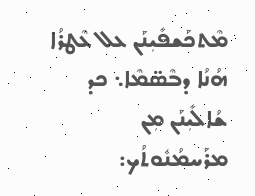ܡܶܬܟܰܫܦܺܝܼܢܰܢ ܥܠ ܥܶܛܪܳܐ ܗܳܢܳܐ ܕܒܶܣ̈ܡܶܐ܆ ܟܕ ܫܳܐܠܺܝܼܢܰܢ ܡܼܢ ܡܪܰܚܡܳܢܽܘܬܳܟ: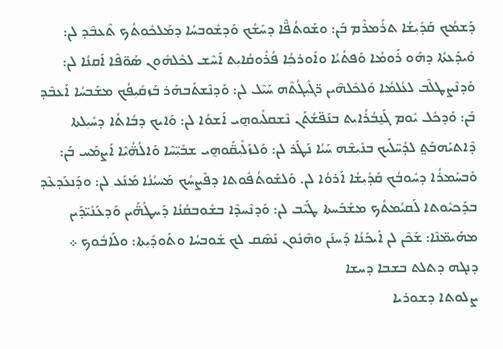ܕܰܫܡܳܟ ܩܰܕܺܝܼܫܳܐ ܬܪܰܡܪܶܡ ܒܰܢ: ܘܫܰܘܬܳܦ̈ܶܐ ܕܚܰܫܳܟ ܘܰܕܫܽܘܒܚܳܐ ܕܡܰܠܟܽܘܬܳܟ ܬܶܥܒܶܕ ܠܢ: ܘܺܝܕܰܥܬܳܐ ܕܗܰܘ ܪܰܘܡܳܐ ܘܰܦܬܳܝܳܐ ܘܐܽܘܪܟܼܳܐ ܦܳܪܽܘܩܳܐܝܼܬ ܐܰܚܶܫ ܠܟܽܠܗܽܘܢ ܣܰܘ̈ܦܶܐ ܐܰܩܢܳܐ ܠܢ: ܘܰܕܢܶܨܛܠܶܒ ܠܥܳܠܡܳܐ ܘܰܠܟܽܠܗܶܝܢ ܪ̈ܓܺܝܼܓܳܬܶܗ ܚܰܝܶܠ ܠܢ: ܘܰܕܢܶܫܬܰܒܗܰܪ ܒܰܙܩܺܝܼܦܳܟ ܡܫܰܒܚܳܐ ܐܰܥܒܶܕ ܒܰܢ: ܘܰܕܟܽܠ ܝܽܘܡ ܓܰܢ̱ܒܳܪܳܐܝܼܬ ܒܢܰܦ̈ܫܳܬܰܢ ܢܶܫܩܠܺܝܘܗ̱ܝ ܐܰܫܘܳܐ ܠܢ: ܘܰܐܝܟ ܕܒܳܐܬܳܐ ܕܚܺܝܼܠܬܐ ܕܶܐܬܝܰܗܒܰܬ݀ ܠܕܳܚ̈ܠܰܝܟ ܒܢܺܝܼܫܶܗ ܚܰܝܳܐ ܢܰܛܰܪ ܠܢ: ܘܰܠܙܰܠܺܝܼܩ̈ܰܘܗ̱ܝ ܫܒܺܝܼ̈ܚܶܐ ܘܰܐܠܳܗ̈ܳܝܶܐ ܐܰܨܡܰܚ ܒܰܢ: ܘܰܒܚܰܡܪܳܐ ܕܚܽܘܒܳܟ ܩܰܕܺܝܼܫܳܐ ܐܰܪܘܳܐ ܠܢ. ܘܰܠܫܰܘܬܳܦܽܘܬܐ ܕܦܶܨܚܳܟ ܡܰܚܝܳܢܳܐ ܡܰܢܰܥ ܠܢ: ܘܕܰܢܥܰܕܥܶܕ ܒܕܰܟܝܽܘܬܐ ܠܰܩܝܳܡܬܳܟ ܡܫܰܒܰܚܬܐ ܛܰܝܶܒ ܠܢ: ܘܰܕܢܶܚܕܶܐ ܒܫܽܘܒܩܳܢܳܐ ܕܰܚܛܳܗ̈ܰܝܢ ܘܰܕܥܰܢܺܝ̈ܕܰܝܢ ܡܗܰܝܡ̈ܢܶܐ: ܫܰܟܶܢ ܠܢ ܐܰܝܟܰܢܳܐ ܕܰܚܢܰܢ ܘܗܶܢܽܘܢ ܢܰܣܶܩ ܠܟ ܫܽܘܒܚܳܐ ܘܬܰܘܕܺܝܼܬܐ: ܘܠܰܐܒܽܘܟ ܀
ܕܢܓܗ ܕܬܠܬ ܒܫܒܐ ܕܚܫܐ
ܨܠܘܬܐ ܕܫܘܪܝܐ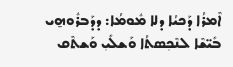ܐܶܡܪܳܐ ܕܰܟܝܳܐ ܕܠܐ ܡܽܘܡܳܐ: ܕܕܰܒܪܽܘܗ̱ܝ ܒܺܝ̈ܫܶܐ ܠܢܶܟܼܣܬܳܐ ܘܰܫܠܺܝܼ ܘܰܫܬܶܩ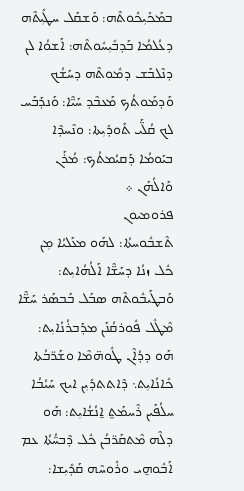ܒܡܰܟܺܝܼܟܽܘܬܶܗ: ܘܰܫܩܰܠ ܚܛܺܝܼܬܶܗ ܕܥܳܠܡܳܐ ܒܰܕܒܺܝܼܚܽܘܬܶܗ: ܐܰܫܘܳܐ ܠܢ ܕܢܶܠܒܰܫ ܕܡܽܘܬܶܗ ܕܚܰܫܳܟ ܘܰܕܡܰܘܬܳܟ ܡܰܥܒܶܕ ܚܰܝ̈ܶܐ: ܘܰܢܕܰܒܰܚ ܠܟ ܩܳܠ̈ܰܝ ܬܰܘܕܺܝܼܬܐ: ܘܢܶܚܕܶܐ ܒܝܰܘܡܳܐ ܕܰܩܝܳܡܬܳܟ: ܡܳܪܰܢ ܘܰܐܠܳܗܰܢ ܀
ܦܪܘܡܝܘܢ
ܬܶܫܒܽܘܚܬܳܐ: ܠܗܰܘ ܡܥܰܠܝܳܐ ܡܼܢ ܟܽܠ ܙܢܳܐ ܕܚܰܫ̈ܶܐ ܐܰܠܳܗܳܐܝܼܬ: ܘܰܒܛܰܝܒܽܘܬܶܗ ܣܒܰܠ ܒܰܒܣܰܪ ܚܰܫ̈ܶܐ ܡܶܛܽܠ ܦܽܘܪܩܳܢܰܢ ܡܕܰܒܪܳܢܳܐܝܼܬ: ܗܰܘ ܕܕܳܐܶܢ ܛܽܘܗ̈ܡܶܐ ܘܫܰܪ̈ܒܳܬܐ ܟܺܐܢܳܐܝܼܬ܆ ܕܶܐܬܬܕܺܝܼܢ ܐܝܟ ܚܰܝܳܒܳܐ ܚܠܳܦܰܝܢ ܪܶܚܡܰܬ݀ ܐ̱ܢܳܫܳܐܝܼܬ: ܗܰܘ ܕܠܶܗ ܡܶܬܩܰܪ̈ܒܳܢ ܟܽܠ ܕܶܒܚ̈ܳܬܳܐ ܥܡ ܐܰܒܽܘܗ̱ܝ ܘܪܽܘܚܶܗ ܩܰܕܺܝܼܫܐ: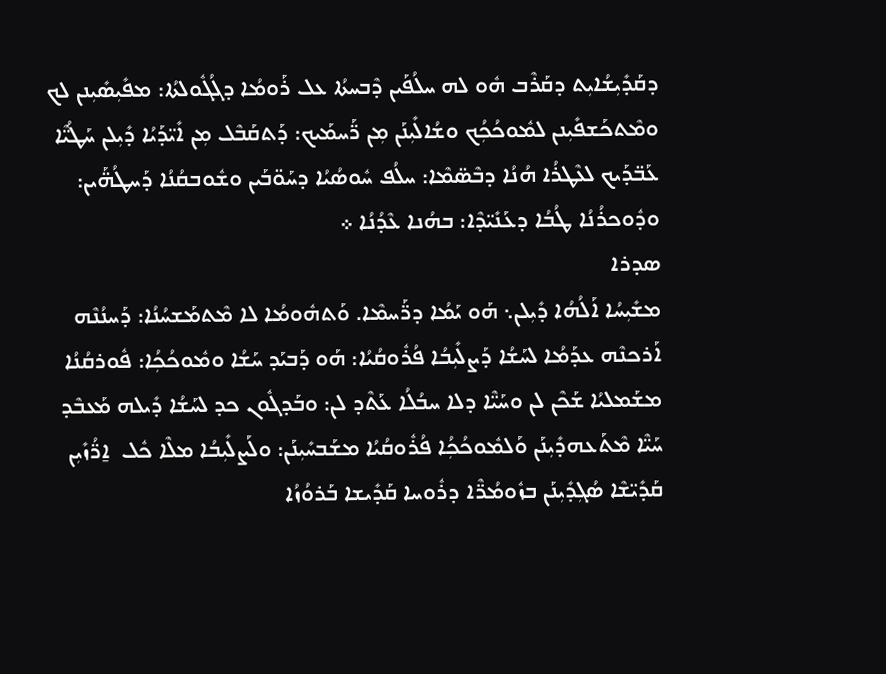ܕܩܰܕܺܝܼܫܳܐܝܼܬ ܕܩܰܪܶܒ ܗܽܘ ܠܗ ܚܠܳܦܰܝܢ ܕܶܒܚܬܳܐ ܥܠ ܪܰܘܡܳܐ ܕܓܳܓܽܘܠܬܳܐ: ܡܦܺܝܼܣܺܝܼܢܢ ܠܟ ܘܡܶܬܟܰܫܦܺܝܼܢܢ ܠܡܽܘܟܳܟܼܳܟ ܘܫܳܐܠܺܝܼܢܰܢ ܡܼܢ ܪ̈ܰܚܡܰܝܟ: ܕܰܬܩܰܒܶܠ ܡܼܢ ܐܺܝ̈ܕܰܝܳܐ ܕܺܝܼܠܢ ܚܰܛܳܝ̈ܶܐ ܥܰܒ̈ܕܰܝܟ ܠܥܶܛܪܳܐ ܗܳܢܳܐ ܕܒܶܣ̈ܡܶܐ: ܚܠܳܦ ܚܽܘܣܳܝܳܐ ܕܚܰܘ̈ܒܰܝܢ ܘܫܽܘܒܩܳܢܳܐ ܕܰܚܛܳܗ̈ܰܝܢ: ܘܕܽܘܟܪܳܢܳܐ ܛܳܒܳܐ ܕܥܰܢܺܝ̈ܕܶܐ: ܒܗܳܢܐ ܥܶܕܳܢܳܐ ܀
ܣܕܪܐ
ܡܫܺܝܼܚܳܐ ܐܰܠܳܗܳܐ ܕܺܝܼܠܢ܆ ܗܰܘ ܝܰܡܳܐ ܕܪ̈ܰܚܡܶܐ. ܘܰܬܗܽܘܡܳܐ ܠܐ ܡܶܬܡܰܫܚܳܢܳܐ: ܕܰܚܢܳܢܶܗ ܐܰܪܟܢܶܗ ܥܕܰܡܳܐ ܠܚܰܫܳܐ ܕܰܨܠܺܝܼܒܳܐ ܦܳܪܽܘܩܳܝܳܐ: ܗܰܘ ܕܰܒܝܰܕ ܚܰܫܳܐ ܘܡܽܘܟܳܟܼܳܐ: ܦܽܘܪܩܳܢܳܐ ܡܫܰܡܠܝܳܐ ܫܰܟܶܢ ܠܢ ܘܚܰܝ̈ܶܐ ܕܠܐ ܚܒܳܠܳܐ ܥܰܬܶܕ ܠܢ: ܘܒܰܕܓܽܘܢ ܟܕ ܠܚܰܫܳܐ ܕܺܝܠܗ ܡܰܥܒܶܕ ܚܰܝ̈ܶܐ ܡܶܬܰܥܗܕܺܝܼܢܰܢ ܘܰܠܡܽܘܟܳܟܼܳܐ ܦܳܪܽܘܩܳܝܳܐ ܡܫܰܒܚܺܝܼܢܰܢ: ܘܠܰܨܠܺܝܼܒܳܐ ܡܠܶܐ ܟܽܠ  ܐ̱ܪ̈ܳܙܺܝܼܢ ܩܰܕܺܝ̈ܫܶܐ ܣܳܓܼܕܺܝܼܢܰܢ ܒܙܽܘܡܳܪ̈ܶܐ ܕܪܽܘܚܐ ܩܰܕܺܝܫܐ ܒܰܪܘܳܙܳܐ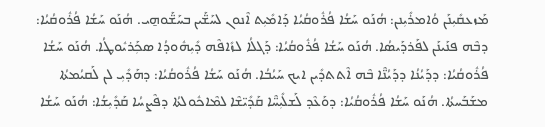ܡܰܙܥܩܺܝܼܢܰܢ ܘܳܐܡܪܺܝܼܢܢ: ܗܳܢܰܘ ܚܰܫܳܐ ܦܳܪܽܘܩܳܝܳܐ ܕܰܐܡܺܝܼܬ ܐܶܢܘܢ ܠܚܰܫ̈ܰܝܢ ܒܚܰܫ̈ܰܘܗ̱ܝ. ܗܳܢܰܘ ܚܰܫܳܐ ܦܳܪܽܘܩܳܝܳܐ: ܕܒܶܗ ܦܢܰܝܢܰܢ ܠܦܰܪܕܰܝܣܳܐ. ܗܳܢܰܘ ܚܰܫܳܐ ܦܳܪܽܘܩܳܝܳܐ: ܕܰܓܠܳܐ ܠܙܺܐܦܶܗ ܕܺܝܼܗܽܘܕܳܐ ܣܟܼܰܪܝܽܘܛܳܐ. ܗܳܢܰܘ ܚܰܫܳܐ ܦܳܪܽܘܩܳܝܳܐ: ܕܕܰܝܳܢܳܐ ܕܕܰܝܳܢ̈ܶܐ ܒܶܗ ܐܶܬܬܕܺܝܢ ܐܝܟ ܚܰܝܳܒܳܐ. ܗܳܢܰܘ ܚܰܫܳܐ ܦܳܪܽܘܩܳܝܳܐ: ܕܗܰܕܺܝܼ ܠܢ ܠܰܩܝܳܡܬܳܐ ܡܫܰܒܰܚܬܳܐ. ܗܳܢܰܘ ܚܰܫܳܐ ܦܳܪܽܘܩܳܝܳܐ: ܕܘܰܥܶܕ ܠܰܫܠܺܝܼܚ̈ܶܐ ܩܰܕܺܝ̈ܫܶܐ ܠܡܶܐܟܽܘܠܬܳܐ ܕܦܶܨܚܳܐ ܩܰܕܺܝܼܫܳܐ: ܗܳܢܰܘ ܚܰܫܳܐ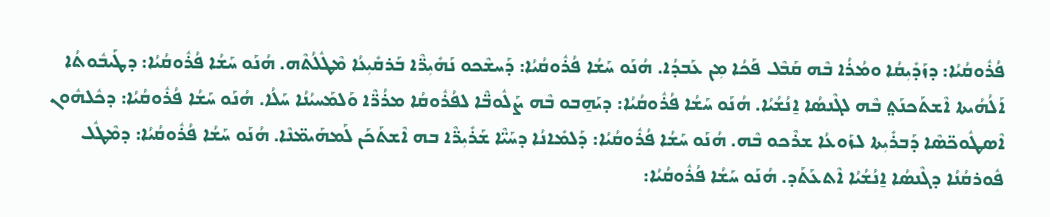ܦܳܪܽܘܩܳܝܳܐ: ܕܙܰܕܺܝܼܩܳܐ ܘܡܳܪܳܐ ܒܶܗ ܩܰܒܶܠ ܦܰܟܳܐ ܡܼܢ ܥܰܒܕܳܐ. ܗܳܢܰܘ ܚܰܫܳܐ ܦܳܪܽܘܩܳܝܳܐ: ܕܰܚܫܶܟܘ ܢܰܗܺܝܼܪ̈ܶܐ ܒܰܪܩܺܝܼܥܳܐ ܡܶܛܽܠܳܬܶܗ. ܗܳܢܰܘ ܚܰܫܳܐ ܦܳܪܽܘܩܳܝܳܐ: ܕܛܰܝܒܽܘܬܳܐ ܐܰܠܳܗܳܝܬܐ ܐܶܫܬܰܟܢܰܬ݀ ܒܶܗ ܠܓܶܢܣܳܐ ܐ̱ܢܳܫܳܝܳܐ. ܗܳܢܰܘ ܚܰܫܳܐ ܦܳܪܽܘܩܳܝܳܐ: ܕܝܰܗ̱ܒܘ ܒܶܗ ܨܰܠܽܘܒ̈ܶܐ ܠܦܳܪܽܘܩܳܐ ܡܪܳܪ̈ܶܐ ܘܰܠܡܰܚܝܳܢܳܐ ܚܰܠܳܐ. ܗܳܢܰܘ ܚܰܫܳܐ ܦܳܪܽܘܩܳܝܳܐ: ܕܟܽܠܗܽܘܢ ܐܶܣܛܽܘܟ̈ܣܶܐ ܕܰܒܪܺܝܼܬܐ ܠܙܰܘܥܳܐ ܫܪܶܟܘ ܒܶܗ. ܗܳܢܰܘ ܚܰܫܳܐ ܦܳܪܽܘܩܳܝܳܐ: ܕܰܠܡܺܐܢܳܐ ܕܚܰܝ̈ܶܐ ܫܰܪܺܝܼܪ̈ܶܐ ܒܗ ܐܶܫܬܰܟܰܢ ܠܰܡܗܰܝܡ̈ܢܶܐ. ܗܳܢܰܘ ܚܰܫܳܐ ܦܳܪܽܘܩܳܝܳܐ: ܕܡܶܛܽܠ ܦܽܘܪܩܳܢܳܐ ܕܓܶܢܣܳܐ ܐ̱ܢܳܫܳܝܳܐ ܐܶܬܥܰܬܰܕ. ܗܳܢܰܘ ܚܰܫܳܐ ܦܳܪܽܘܩܳܝܳܐ: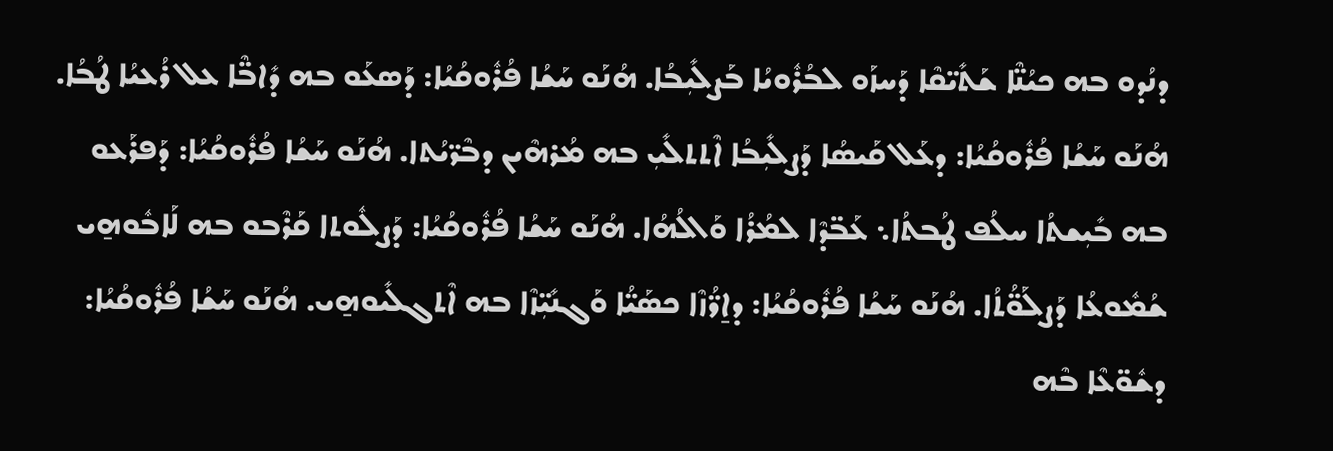ܕܢܳܕܘ ܒܗ ܟܝܳܢ̈ܶܐ ܫܰܬܺܝ̈ܩܶܐ ܕܰܚܙܰܘ ܠܒܳܪܽܘܝܳܐ ܒܰܨܠܺܝܼܒܳܐ. ܗܳܢܰܘ ܚܰܫܳܐ ܦܳܪܽܘܩܳܝܳܐ: ܕܰܣܥܰܘ ܒܗ ܕܺܐܒ̈ܶܐ ܥܠ ܪܳܥܝܳܐ ܛܳܒܳܐ. ܗܳܢܰܘ ܚܰܫܳܐ ܦܳܪܽܘܩܳܝܳܐ: ܕܥܰܠ ܩܰܝܣܳܐ ܕܰܨܠܺܝܼܒܳܐ ܐܶܬܬܠܺܝܼ ܒܗ ܡܳܪܗܶܝܢ ܕܒܶܪ̈ܝܳܬܐ. ܗܳܢܰܘ ܚܰܫܳܐ ܦܳܪܽܘܩܳܝܳܐ: ܕܰܦܪܰܥܘ ܒܗ ܒܺܝܼܫܬܳܐ ܚܠܳܦ ܛܳܒܬܳܐ܆ ܥܰܒ̈ܕܶܐ ܠܡܳܪܳܐ ܘܰܐܠܳܗܳܐ. ܗܳܢܰܘ ܚܰܫܳܐ ܦܳܪܽܘܩܳܝܳܐ: ܕܰܨܠܽܘܬܐ ܩܰܪܶܒܘ ܒܗ ܠܰܐܒܽܘܗ̱ܝ ܫܳܡܽܘܥܳܐ ܕܰܨܠܰܘ̈ܳܬܳܐ. ܗܳܢܰܘ ܚܰܫܳܐ ܦܳܪܽܘܩܳܝܳܐ: ܕܐ̱ܪ̈ܳܙܶܐ ܟܣܰܝ̈ܳܐ ܘܰܓܢܺܝܼ̈ܙܶܐ ܒܗ ܐܶܬܓܠܺܝܘܗ̱ܝ. ܗܳܢܰܘ ܚܰܫܳܐ ܦܳܪܽܘܩܳܝܳܐ: ܕܫܽܘ̈ܥܶܐ ܒܶܗ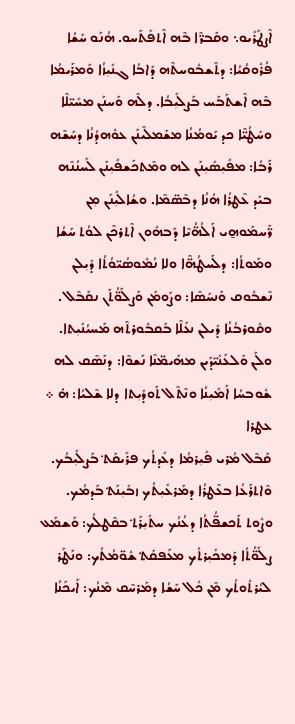ܐܶܨܛܰܪܺܝܘ܆ ܘܩܰܒܪ̈ܶܐ ܒܶܗ ܐܶܬܦܰܬܰܚܘ. ܗܳܢܰܘ ܚܰܫܳܐ ܦܳܪܽܘܩܳܝܳܐ: ܕܬܶܫܒܽܘܚܬܶܗ ܕܰܐܒܳܐ ܓܢܺܝܼܙܳܐ ܘܰܡܪܰܝܡܳܐ ܒܶܗ ܐܶܫܬܰܒܰܚ ܒܰܨܠܺܝܼܒܳܐ. ܕܠܶܗ ܘܰܚܢܰܢ ܡܚܺܝ̈ܠܶܐ ܘܚܰܛܳܝ̈ܶܐ ܟܕ ܝܰܘܡܳܢܳܐ ܡܫܰܡܠܶܝܢܰܢ ܥܘܽܗܕܳܢܳܐ ܕܚܰܫܶܗ ܪܰܒܳܐ: ܡܦܺܝܼܣܺܝܼܢܰܢ ܠܗ ܘܡܶܬܟܰܫܦܺܝܼܢܰܢ ܠܰܚܢܳܢܶܗ ܒܝܰܕ ܥܶܛܪܳܐ ܗܳܢܳܐ ܕܒܶܣ̈ܡܶܐ. ܘܫܳܐܠܺܝܼܢܰܢ ܡܼܢ ܪ̈ܰܚܡܰܘܗ̱ܝ ܐܰܠܳܗ̈ܳܝܶܐ ܕܰܒܗܽܘܢ ܐܶܬܪܟܶܢ ܠܘܳܬ ܚܰܫܳܐ ܘܡܰܘܬܳܐ: ܕܠܰܚܛܳܗ̈ܶܐ ܘܠܐ ܢܳܡܽܘܣܳܝ̈ܘܳܬܳܐ ܕܺܝܼܠܢ ܢܶܫܒܽܘܩ ܘܰܢܚܰܣܶܐ: ܘܨܰܘܡܰܢ ܘܰܨܠܰܘ̈ܳܬܰܢ ܢܩܰܒܶܠ . ܘܩܽܘܪܒܳܢܳܐ ܕܺܝܠܢ ܢܥܰܠܶܐ ܒܰܩܒܽܘܪܬܶܗ ܡܰܚܝܳܢܺܝܼܬܐ. ܘܠܰܢ ܘܰܠܥܰܢܺܝ̈ܕܰܝܢ ܡܗܰܝܡ̈ܢܶܐ ܢܰܫܘܶܐ: ܕܢܰܣܶܩ ܠܗ ܫܽܘܒܚܳܐ ܐܰܡܺܝܼܢܳܐ ܘܢܶܬܶܠ ܬܰܘܕܺܝܼܬܐ ܕܠܐ ܫܶܠܝܳܐ: ܗ̇ ܀
ܥܛܪܐ
ܩܰܒܶܠ ܡܳܪܝ ܦܺܝܼܪܡܳܐ ܕܥܺܕܬܳܟ ܦܪܺܝܩܰܬ݀ ܒܰܨܠܺܝܼܒܳܟ. ܘܶܐܬܪܰܥܳܐ ܒܥܶܛܪܳܐ ܕܡܰܪܥܺܝܼܬܳܟ ܙܒܺܝܼܢܰܬ݀ ܒܰܕܡܳܟ. ܘܨܽܘܬ ܬܰܟܫܦ̈ܳܬܳܐ ܕܥܳܢܳܟ ܚܬܺܝܼܪܰܬ݀ ܒܩܶܛܠܳܟ: ܘܰܫܡܰܥ ܨܠܰܘ̈ܳܬܳܐ ܕܰܡܟܺܝܼܪܬܳܟ ܡܥܰܦܩܰܬ݀ ܫܽܘ̈ܡܳܬܳܟ: ܘܢܰܛܰܪ ܠܝܳܪܬܽܘܬܳܟ ܡܶܢ ܟܽܠ ܚܰܫܳܐ ܕܡܰܪܚܶܩ ܡܶܢܳܟ: ܐܰܝܟܰܢܳܐ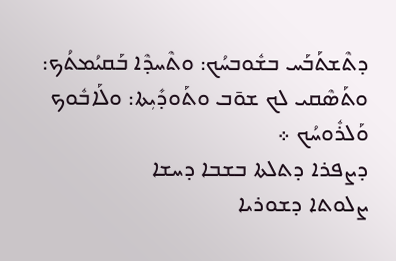ܕܬܶܫܬܰܒܰܚ ܒܫܽܘܒܚܳܟ: ܘܬܶܚܕܶܐ ܒܰܩܝܳܡܬܳܟ: ܘܬܰܣܶܩܝ ܠܟ ܫܘ̄ܒ ܘܬܰܘܕܺܝܼܬܐ: ܘܠܰܐܒܽܘܟ ܘܰܠܪܽܘܚܳܟ ܀
ܕܨܦܪܐ ܕܬܠܬܐ ܒܫܒܐ ܕܚܫܐ
ܨܠܘܬܐ ܕܫܘܪܝܐ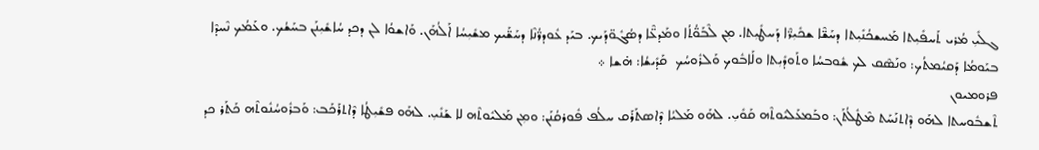ܓܠܺܝܼ ܡܳܪܝ ܬܰܚܦܺܝܼܬܐ ܡܰܚܫܟܳܢܺܝܼܬܐ ܕܚܰܫ̈ܶܐ ܫܟܺܝܼܪ̈ܶܐ ܕܰܚܛܺܝܼܬܐ. ܡܼܢ ܠܶܒܰܘ̈ܳܬܳܐ ܘܡܰܕܥ̈ܶܐ ܕܣܳܓܽܘ̈ܕܰܝܟ. ܒܝܰܕ ܥܽܘܕܪ̈ܳܢܶܐ ܕܚܰܫ̈ܰܝܟ ܡܫܺܝܼܚܳܐ ܐܰܠܳܗܰܢ. ܘܰܐܫܘܳܐ ܠܢ ܕܟܕ ܚܳܐܫܺܝܼܢܰܢ ܒܚܰܫܳܟ. ܘܥܰܡܳܟ ܢܶܚܕܶܐ ܒܝܰܘܡܳܐ ܕܰܩܝܳܡܬܳܟ: ܘܢܰܣܶܩ ܠܟ ܫܽܘܒܚܳܐ ܘܬܰܘܕܺܝܼܬܐ ܘܠܰܐܒܽܘܟ ܘܰܠܪܽܘܚܳܟ  ܩܰܕܺܝܫܳܐ: ܗ̇ܫܐ ܀
ܦܪܘܡܝܘܢ
ܬܶܫܒܽܘܚܬܐ ܠܗܰܘ ܕܶܐܬܢܰܚܰܬ ܡܶܛܽܠܳܬܰܢ: ܘܒܰܡܥܰܠܝܽܘܬܶܗ ܩܰܘܺܝܼ. ܠܗܰܘ ܡܰܠܝܳܐ ܕܶܐܣܬܰܪܰܩ ܚܠܳܦ ܦܽܘܪܩܳܢܰܢ: ܘܡܼܢ ܡܰܠܝܽܘܬܶܗ ܠܐ ܫܰܢܺܝܼ. ܠܗܰܘ ܦܫܺܝܼܛܳܐ ܕܶܐܬܪܰܟܰܒ: ܘܰܒܪܽܘܚܳܢܽܘܬܶܗ ܟܰܬܰܪ ܟܕ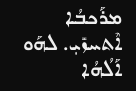ܡܪܰܟܒܳܐ ܐܶܬܚܙܺܝܼ. ܠܗܰܘ ܐܰܠܳܗܳܐ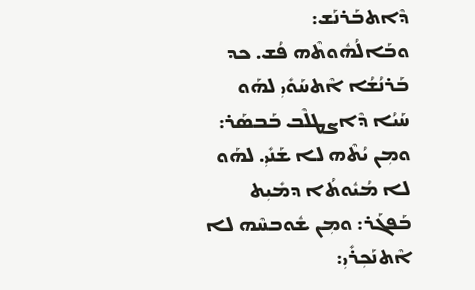ܕܶܐܬܒܰܪܢܰܫ: ܘܒܰܐܠܳܗܽܘܬܶܗ ܦܳܫ. ܟܕ ܒܰܪܢܳܫܳܐ ܐܶܬܚܰܘܺܝܼ ܠܗܰܘ ܚܰܝܳܐ ܕܶܐܨܛܠܶܒ ܒܰܒܣܰܪ: ܘܡܼܢ ܝܳܬܶܗ ܠܐ ܫܰܢܺܝܼ. ܠܗܰܘ ܠܐ ܡܳܝܽܘܬܳܐ ܕܡܺܝܼܬ ܒܰܦܓܰܪ: ܘܡܼܢ ܫܽܘܒܚܶܗ ܠܐ ܐܶܬܢܰܟܼܪܺܝܼ: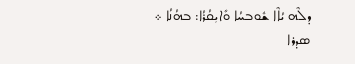ܕܠܶܗ ܝܳܐܶܐ ܫܽܘܒܚܳܐ ܘܺܐܝܼܩܳܪܳܐ: ܒܗܳܢܳܐ ܀
ܣܕܪܐ